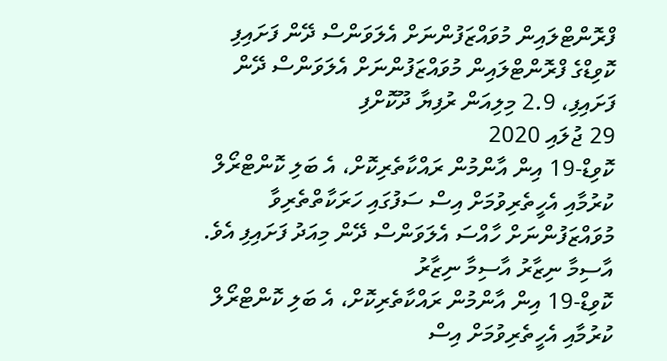ފްރޮންޓްލައިން މުވައްޒަފުންނަށް އެލަވަންސް ދޭން ފަށައިފި
ކޮވިޑްގެ ފްރޮންޓްލައިން މުވައްޒަފުންނަށް އެލަވަންސް ދޭން ފަށައިފި، 2.9 މިލިއަން ރުފިޔާ ދޫކޮށްފި
29 ޖުލައި 2020
ކޮވިޑް-19 އިން އާންމުން ރައްކާތެރިކޮށް، އެ ބަލި ކޮންޓްރޯލް ކުރުމާއި އެހީތެރިވުމަށް އިސް ސަފުގައި ހަރަކާތްތެރިވާ މުވައްޒަފުންނަށް ހާއްސަ އެލަވަންސް ދޭން މިއަދު ފަށައިފި އެވެ.
އާސިމާ ނިޒާރު އާސިމާ ނިޒާރު
ކޮވިޑް-19 އިން އާންމުން ރައްކާތެރިކޮށް، އެ ބަލި ކޮންޓްރޯލް ކުރުމާއި އެހީތެރިވުމަށް އިސް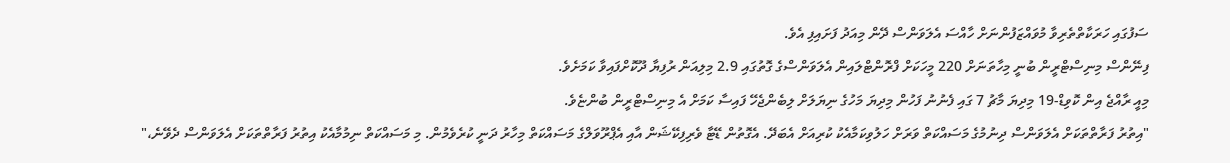ސަފުގައި ހަރަކާތްތެރިވާ މުވައްޒަފުންނަށް ހާއްސަ އެލަވަންސް ދޭން މިއަދު ފަށައިފި އެވެ.
ފިނޭންސް މިނިސްޓްރީން ބުނީ މިހާތަނަށް 220 މީހަކަށް ފްރޮންޓްލައިން އެލަވަންސްގެ ގޮތުގައި 2.9 މިލިއަން ރުފިޔާ ދޫކޮށްފައިވާ ކަމަށެވެ.
މިއީ ރާއްޖެ އިން ކޮވިޑް-19 މިދިޔަ މާޗު 7 ގައި ފެނުނު ފަހުން މިދިޔަ މަހުގެ ނިޔަލަށް ލިބެންޖެހޭ ފައިސާ ކަމަށް އެ މިނިސްޓްރީން ބުންޏެވެ.
"އިތުރު ފަރާތްތަކަށް އެލަވަންސް ދިނުމުގެ މަސައްކަތް ވަރަށް ހަލުވިކަމާއެކު ކުރިއަށް އެބަދޭ. އެގޮތުން ޑޭޓާ ވެރިފިކޭޝަން އާއި އެޕްރޫވަލްގެ މަސައްކަތް މިހާރު ދަނީ ކުރެވެމުން. މި މަސައްކަތް ނިމުމާއެކު އިތުރު ފަރާތްތަކަށް އެލަވަންސް ދެވޭނެ،"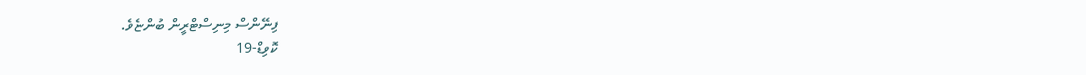ފިނޭންސް މިނިސްޓްރީން ބުންޏެވެ.
ކޮވިޑް-19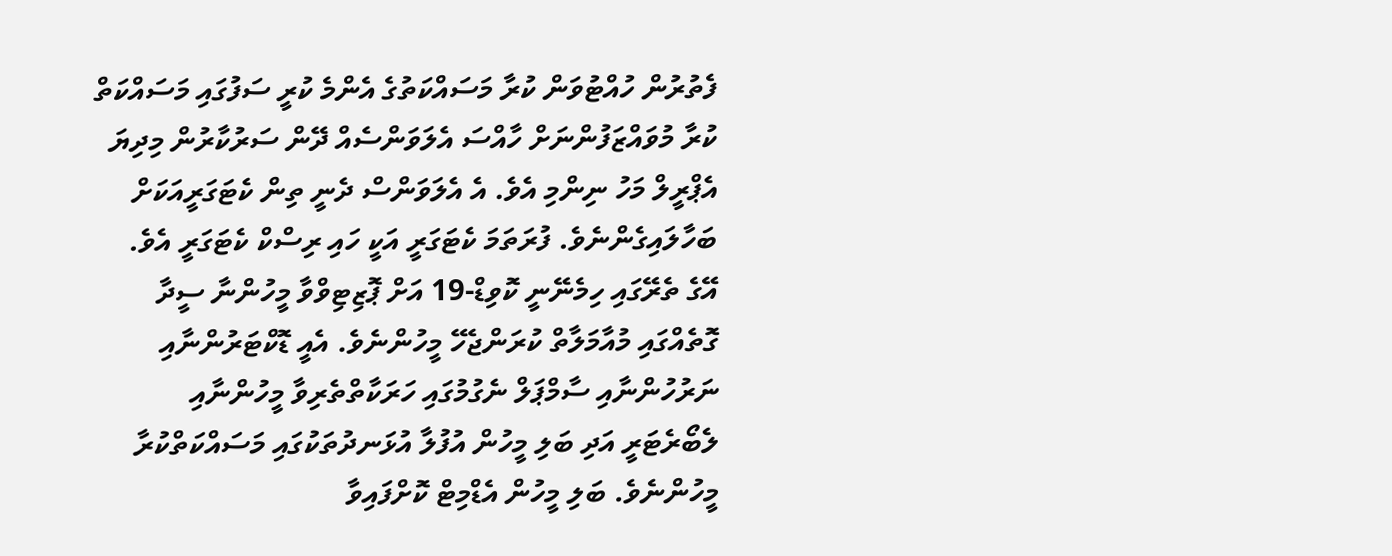ފެތުރުން ހުއްޓުވަން ކުރާ މަސައްކަތުގެ އެންމެ ކުރީ ސަފުގައި މަސައްކަތް ކުރާ މުވައްޒަފުންނަށް ހާއްސަ އެލަވަންސެއް ދޭން ސަރުކާރުން މިދިޔަ އެޕްރީލް މަހު ނިންމި އެވެ. އެ އެލަވަންސް ދެނީ ތިން ކެޓަގަރީއަކަށް ބަހާލައިގެންނެވެ. ފުރަތަމަ ކެޓަގަރީ އަކީ ހައި ރިސްކް ކެޓަގަރީ އެވެ. އޭގެ ތެރޭގައި ހިމެނޭނީ ކޮވިޑް-19 އަށް ޕޮޒިޓިވްވާ މީހުންނާ ސީދާ ގޮތެއްގައި މުއާމަލާތް ކުރަންޖެހޭ މީހުންނެވެ. އެއީ ޑޮކްޓަރުންނާއި ނަރުހުންނާއި ސާމްޕަލް ނެގުމުގައި ހަރަކާތްތެރިވާ މީހުންނާއި ލެބޯރެޓަރީ އަދި ބަލި މީހުން އުފުލާ އުޅަނދުތަކުގައި މަސައްކަތްކުރާ މީހުންނެވެ. ބަލި މީހުން އެޑްމިޓް ކޮށްފައިވާ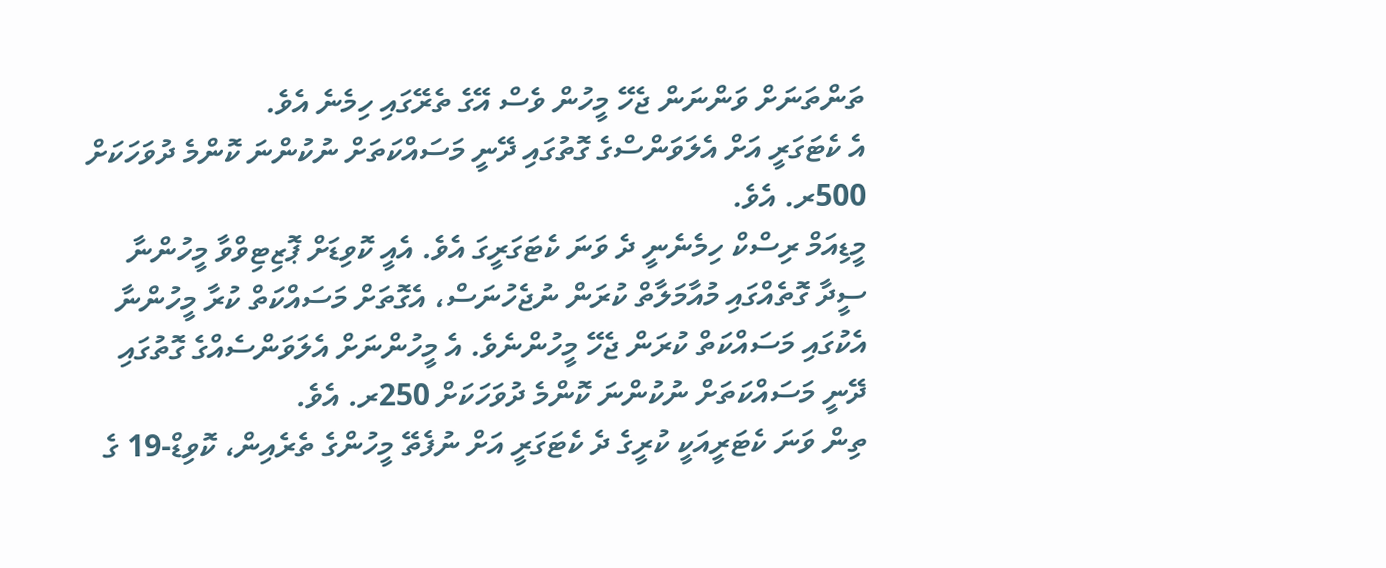ތަންތަނަށް ވަންނަން ޖެހޭ މީހުން ވެސް އޭގެ ތެރޭގައި ހިމެނެ އެވެ.
އެ ކެޓަގަރީ އަށް އެލަވަންސްގެ ގޮތުގައި ދޭނީ މަސައްކަތަށް ނުކުންނަ ކޮންމެ ދުވަހަކަށް 500ރ. އެވެ.
މީޑިއަމް ރިސްކް ހިމެނެނީ ދެ ވަނަ ކެޓަގަރީގަ އެވެ. އެއީ ކޮވިޑަށް ޕޮޒިޓިވްވާ މީހުންނާ ސީދާ ގޮތެއްގައި މުއާމަލާތް ކުރަން ނުޖެހުނަސް، އެގޮތަށް މަސައްކަތް ކުރާ މީހުންނާ އެކުގައި މަސައްކަތް ކުރަން ޖެހޭ މީހުންނެވެ. އެ މީހުންނަށް އެލަވަންސެއްގެ ގޮތުގައި ދޭނީ މަސައްކަތަށް ނުކުންނަ ކޮންމެ ދުވަހަކަށް 250ރ. އެވެ.
ތިން ވަނަ ކެޓަރީއަކީ ކުރީގެ ދެ ކެޓަގަރީ އަށް ނުފެތޭ މީހުންގެ ތެރެއިން، ކޮވިޑް-19 ގެ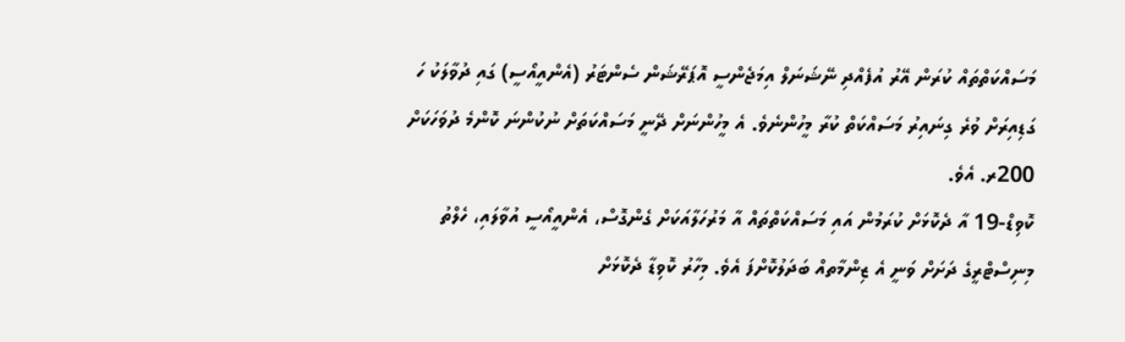މަސައްކަތްތައް ކުރަން އޭރު އުފެއްދި ނޭޝަނަލް އިމަޖެންސީ އޮޕަރޭޝަން ސެންޓަރު (އެންއީއޯސީ) ގައި ދުވާލަކު ހަ ގަޑިއިރަށް ވުރެ ގިނައިރު މަސައްކަތް ކުރާ މީހުންނެވެ. އެ މީހުންނަށް ދޭނީ މަސައްކަތަށް ނުކުންނަ ކޮންމެ ދުވަހަކަށް 200ރ. އެވެ.
ކޮވިޑް-19 އާ ދެކޮޅަށް ކުރަމުން އައި މަސައްކަތްތައް އާ މަރުހަލާއަކަށް ގެންގޮސް، އެންއީއޯސީ އުވާލައި، ހެލްތު މިނިސްޓްރީގެ ދަށަށް ވަނީ އެ ޒިންމާތއް ބަދަލުކޮށްފަ އެވެ. މިހާރު ކޮވިޑާ ދެކޮޅަށް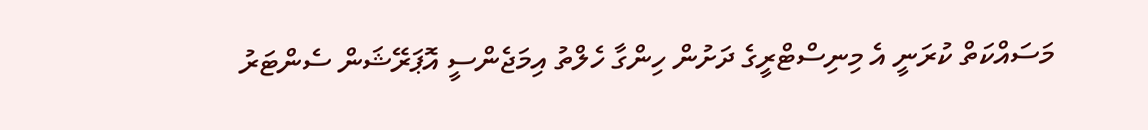މަސައްކަތް ކުރަނީ އެ މިނިސްޓްރީގެ ދަށުން ހިންގާ ހެލްތު އިމަޖެންސީ އޮޕަރޭޝަން ސެންޓަރު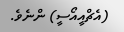(އެޗްއީއޯސީ) ންނެވެ.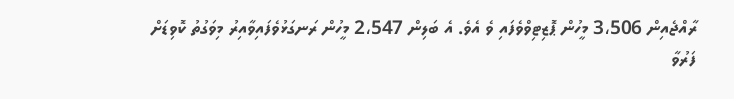ރާއްޖެއިން 3،506 މީހުން ޕޮޒިޓިވްވެފައި ވެ އެވެ. އެ ބަލިން 2،547 މީހުން ރަނގަޅުވެފައިވާއިރު މިވަގުތު ކޮވިޑަށް ފަރުވާ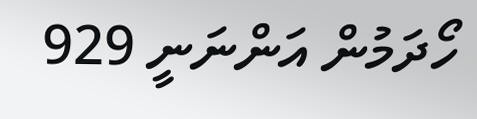ހޯދަމުން އަންނަނީ 929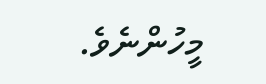މީހުންނެވެ.